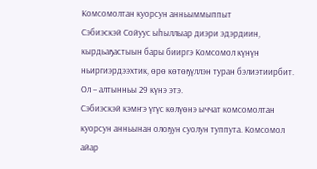Комсомолтан куорсун анньыммыппыт
Сэбиэскэй Сойуус ыһыллыар диэри эдэрдиин, кырдьаҕастыын бары бииргэ Комсомол күнүн ньиргиэрдээхтик, өрө көтөҕүллэн туран бэлиэтиирбит. Ол – алтынньы 29 күнэ этэ.
Сэбиэскэй кэмҥэ үгүс көлүөнэ ыччат комсомолтан куорсун анньынан олоҕун суолун туппута. Комсомол айар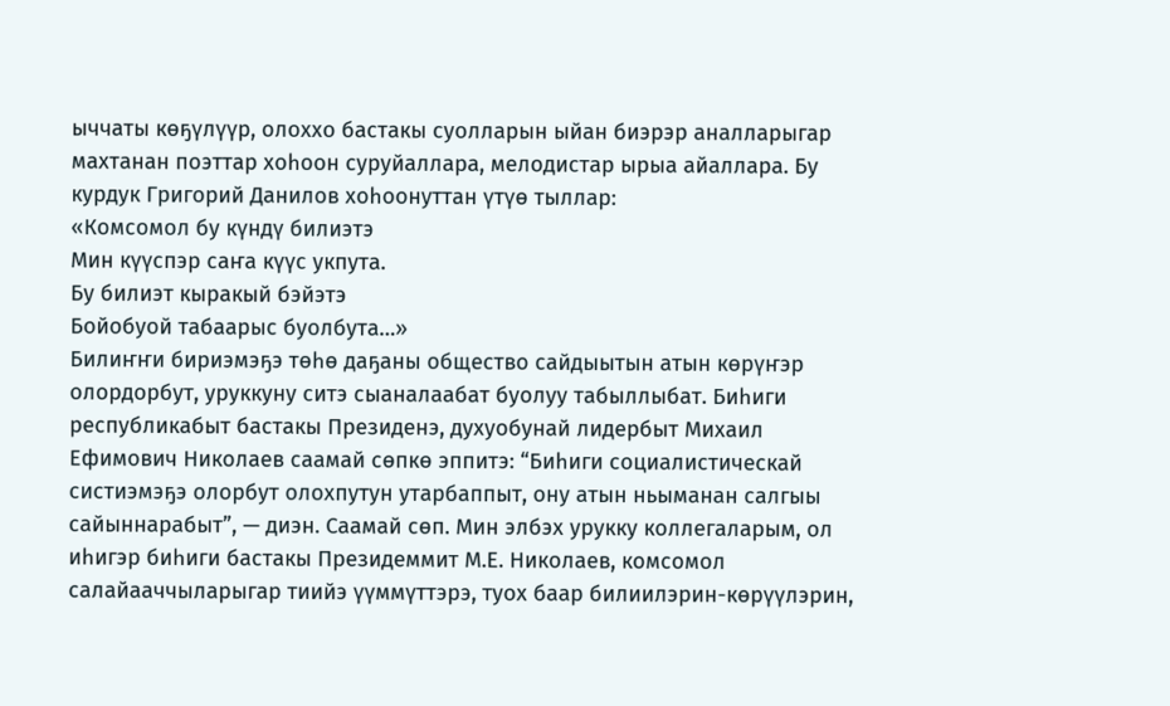ыччаты көҕүлүүр, олоххо бастакы суолларын ыйан биэрэр аналларыгар махтанан поэттар хоһоон суруйаллара, мелодистар ырыа айаллара. Бу курдук Григорий Данилов хоһоонуттан үтүө тыллар:
«Комсомол бу күндү билиэтэ
Мин күүспэр саҥа күүс укпута.
Бу билиэт кыракый бэйэтэ
Бойобуой табаарыс буолбута…»
Билиҥҥи бириэмэҕэ төһө даҕаны общество сайдыытын атын көрүҥэр олордорбут, уруккуну ситэ сыаналаабат буолуу табыллыбат. Биһиги республикабыт бастакы Президенэ, духуобунай лидербыт Михаил Ефимович Николаев саамай сөпкө эппитэ: “Биһиги социалистическай систиэмэҕэ олорбут олохпутун утарбаппыт, ону атын ньыманан салгыы сайыннарабыт”, — диэн. Саамай сөп. Мин элбэх урукку коллегаларым, ол иһигэр биһиги бастакы Президеммит М.Е. Николаев, комсомол салайааччыларыгар тиийэ үүммүттэрэ, туох баар билиилэрин-көрүүлэрин,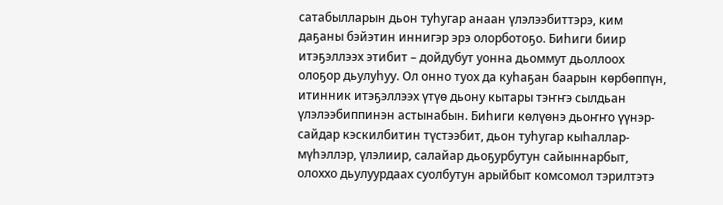сатабылларын дьон туһугар анаан үлэлээбиттэрэ, ким даҕаны бэйэтин иннигэр эрэ олорботоҕо. Биһиги биир итэҕэллээх этибит – дойдубут уонна дьоммут дьоллоох олоҕор дьулуһуу. Ол онно туох да куһаҕан баарын көрбөппүн, итинник итэҕэллээх үтүө дьону кытары тэҥҥэ сылдьан үлэлээбиппинэн астынабын. Биһиги көлүөнэ дьоҥҥо үүнэр-сайдар кэскилбитин түстээбит, дьон туһугар кыһаллар-мүһэллэр, үлэлиир, салайар дьоҕурбутун сайыннарбыт, олоххо дьулуурдаах суолбутун арыйбыт комсомол тэрилтэтэ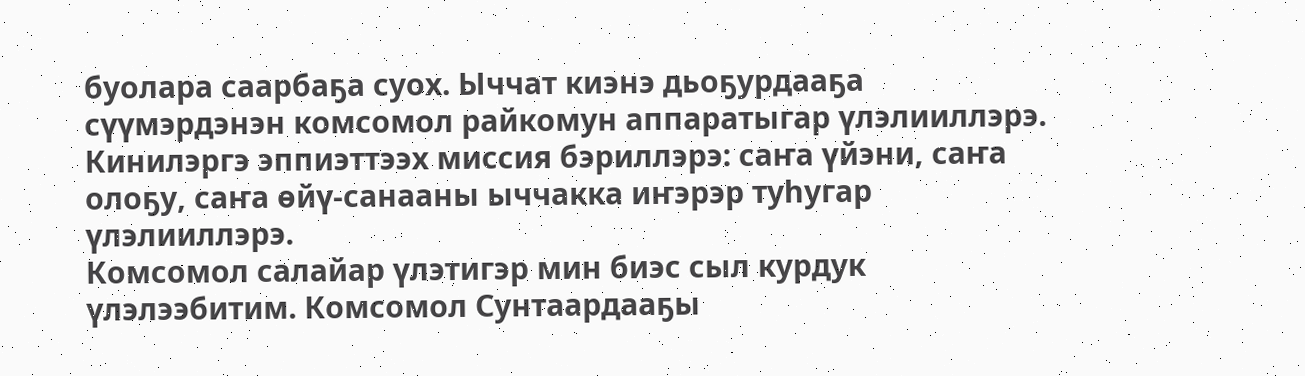буолара саарбаҕа суох. Ыччат киэнэ дьоҕурдааҕа сүүмэрдэнэн комсомол райкомун аппаратыгар үлэлииллэрэ. Кинилэргэ эппиэттээх миссия бэриллэрэ: саҥа үйэни, саҥа олоҕу, саҥа өйү-санааны ыччакка иҥэрэр туһугар үлэлииллэрэ.
Комсомол салайар үлэтигэр мин биэс сыл курдук үлэлээбитим. Комсомол Сунтаардааҕы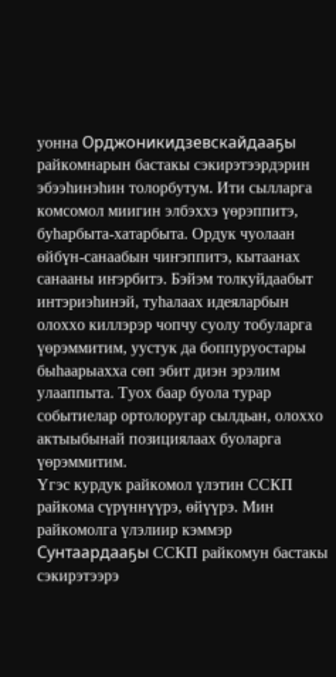уонна Орджоникидзевскайдааҕы райкомнарын бастакы сэкирэтээрдэрин эбээһинэһин толорбутум. Ити сылларга комсомол миигин элбэххэ үөрэппитэ, буһарбыта-хатарбыта. Ордук чуолаан өйбүн-санаабын чиҥэппитэ, кытаанах санааны иҥэрбитэ. Бэйэм толкуйдаабыт интэриэһинэй, туһалаах идеяларбын олоххо киллэрэр чопчу суолу тобуларга үөрэммитим, уустук да боппуруостары быһаарыахха сөп эбит диэн эрэлим улааппыта. Туох баар буола турар событиелар ортолоругар сылдьан, олоххо актыыбынай позициялаах буоларга үөрэммитим.
Үгэс курдук райкомол үлэтин ССКП райкома сүрүннүүрэ, өйүүрэ. Мин райкомолга үлэлиир кэммэр Сунтаардааҕы ССКП райкомун бастакы сэкирэтээрэ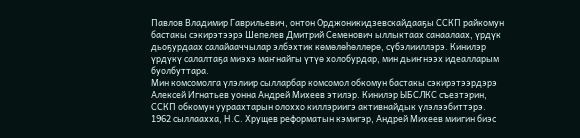Павлов Владимир Гаврильевич, онтон Орджоникидзевскайдааҕы ССКП райкомун бастакы сэкирэтээрэ Шепелев Дмитрий Семенович ыллыктаах санаалаах, үрдүк дьоҕурдаах салайааччылар элбэхтик көмөлөһөллөрө, сүбэлииллэрэ. Кинилэр үрдүкү салалтаҕа миэхэ маҥнайгы үтүө холобурдар, мин дьиҥнээх идеалларым буолбуттара.
Мин комсомолга үлэлиир сылларбар комсомол обкомун бастакы сэкирэтээрдэрэ Алексей Игнатьев уонна Андрей Михеев этилэр. Кинилэр ЫБСЛКС съезтэрин, ССКП обкомун уураахтарын олоххо киллэриигэ активнайдык үлэлээбиттэрэ.
1962 сыллаахха, Н.С. Хрущев реформатын кэмигэр, Андрей Михеев миигин биэс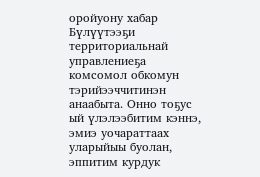оройуону хабар Бүлүүтээҕи территориальнай управлениеҕа комсомол обкомун тэрийээччитинэн анаабыта. Онно тоҕус ый үлэлээбитим кэннэ, эмиэ уочараттаах уларыйыы буолан, эппитим курдук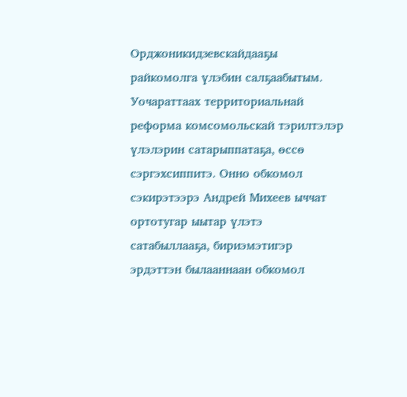Орджоникидзевскайдааҕы райкомолга үлэбин салҕаабытым.
Уочараттаах территориальнай реформа комсомольскай тэрилтэлэр үлэлэрин сатарыппатаҕа, өссө сэргэхсиппитэ. Онно обкомол сэкирэтээрэ Андрей Михеев ыччат ортотугар ыытар үлэтэ сатабыллааҕа, бириэмэтигэр эрдэттэн былааннаан обкомол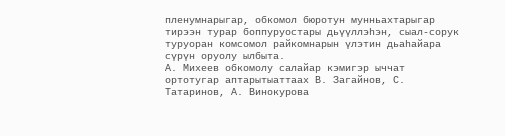пленумнарыгар, обкомол бюротун мунньахтарыгар тирээн турар боппуруостары дьүүллэһэн, сыал-сорук туруоран комсомол райкомнарын үлэтин дьаһайара сүрүн оруолу ылбыта.
А. Михеев обкомолу салайар кэмигэр ыччат ортотугар аптарытыаттаах В. Загайнов, С. Татаринов, А. Винокурова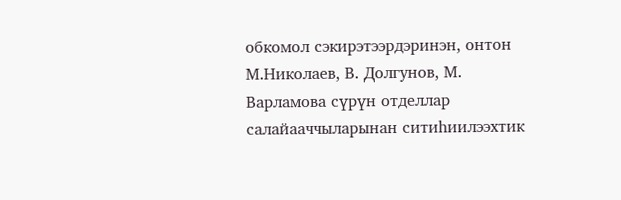обкомол сэкирэтээрдэринэн, онтон М.Николаев, В. Долгунов, М. Варламова сүрүн отделлар салайааччыларынан ситиһиилээхтик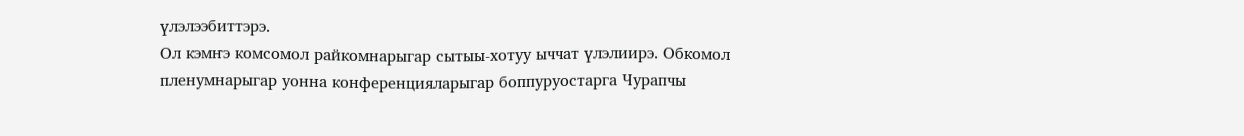үлэлээбиттэрэ.
Ол кэмҥэ комсомол райкомнарыгар сытыы-хотуу ыччат үлэлиирэ. Обкомол пленумнарыгар уонна конференцияларыгар боппуруостарга Чурапчы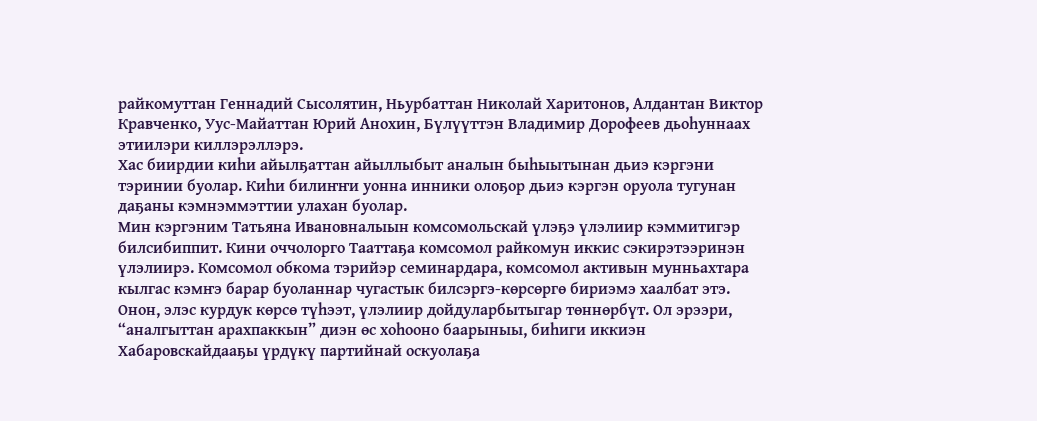райкомуттан Геннадий Сысолятин, Ньурбаттан Николай Харитонов, Алдантан Виктор Кравченко, Уус-Майаттан Юрий Анохин, Бүлүүттэн Владимир Дорофеев дьоһуннаах этиилэри киллэрэллэрэ.
Хас биирдии киһи айылҕаттан айыллыбыт аналын быһыытынан дьиэ кэргэни тэринии буолар. Киһи билиҥҥи уонна инники олоҕор дьиэ кэргэн оруола тугунан даҕаны кэмнэммэттии улахан буолар.
Мин кэргэним Татьяна Ивановналыын комсомольскай үлэҕэ үлэлиир кэммитигэр билсибиппит. Кини оччолорго Тааттаҕа комсомол райкомун иккис сэкирэтээринэн үлэлиирэ. Комсомол обкома тэрийэр семинардара, комсомол активын мунньахтара кылгас кэмҥэ барар буоланнар чугастык билсэргэ-көрсөргө бириэмэ хаалбат этэ. Онон, элэс курдук көрсө түһээт, үлэлиир дойдуларбытыгар төннөрбүт. Ол эрээри, “аналгыттан арахпаккын” диэн өс хоһооно баарыныы, биһиги иккиэн Хабаровскайдааҕы үрдүкү партийнай оскуолаҕа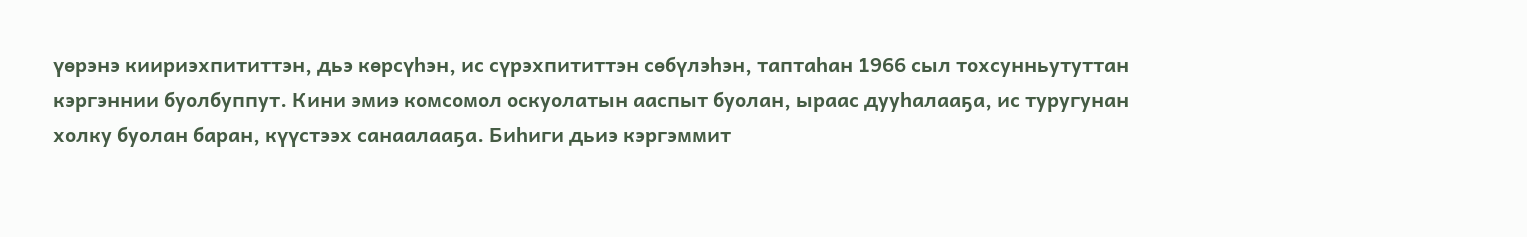үөрэнэ киириэхпититтэн, дьэ көрсүһэн, ис сүрэхпититтэн сөбүлэһэн, таптаһан 1966 сыл тохсунньутуттан кэргэннии буолбуппут. Кини эмиэ комсомол оскуолатын ааспыт буолан, ыраас дууһалааҕа, ис туругунан холку буолан баран, күүстээх санаалааҕа. Биһиги дьиэ кэргэммит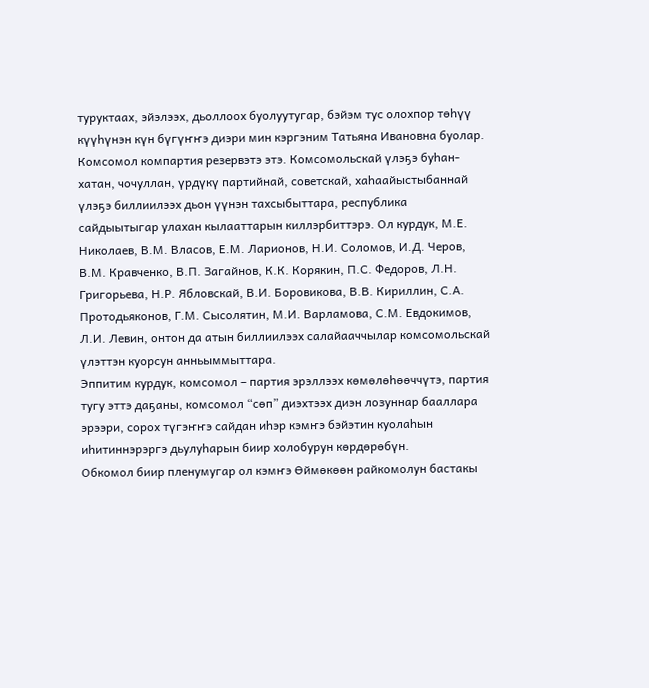туруктаах, эйэлээх, дьоллоох буолуутугар, бэйэм тус олохпор төһүү күүһүнэн күн бүгүҥҥэ диэри мин кэргэним Татьяна Ивановна буолар.
Комсомол компартия резервэтэ этэ. Комсомольскай үлэҕэ буһан-хатан, чочуллан, үрдүкү партийнай, советскай, хаһаайыстыбаннай үлэҕэ биллиилээх дьон үүнэн тахсыбыттара, республика сайдыытыгар улахан кылааттарын киллэрбиттэрэ. Ол курдук, М.Е. Николаев, В.М. Власов, Е.М. Ларионов, Н.И. Соломов, И.Д. Черов, В.М. Кравченко, В.П. Загайнов, К.К. Корякин, П.С. Федоров, Л.Н. Григорьева, Н.Р. Ябловскай, В.И. Боровикова, В.В. Кириллин, С.А. Протодьяконов, Г.М. Сысолятин, М.И. Варламова, С.М. Евдокимов, Л.И. Левин, онтон да атын биллиилээх салайааччылар комсомольскай үлэттэн куорсун анньыммыттара.
Эппитим курдук, комсомол – партия эрэллээх көмөлөһөөччүтэ, партия тугу эттэ даҕаны, комсомол “сөп” диэхтээх диэн лозуннар бааллара эрээри, сорох түгэҥҥэ сайдан иһэр кэмҥэ бэйэтин куолаһын иһитиннэрэргэ дьулуһарын биир холобурун көрдөрөбүн.
Обкомол биир пленумугар ол кэмҥэ Өймөкөөн райкомолун бастакы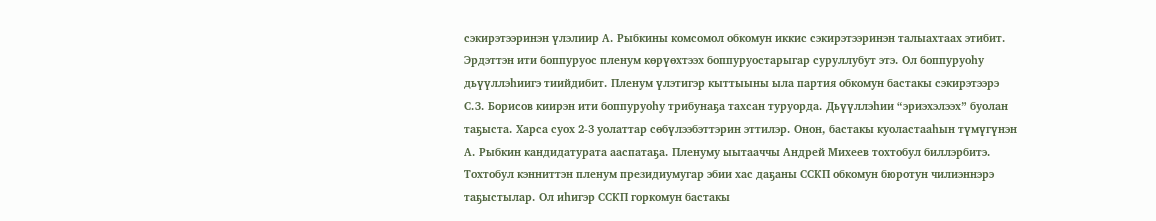сэкирэтээринэн үлэлиир А. Рыбкины комсомол обкомун иккис сэкирэтээринэн талыахтаах этибит. Эрдэттэн ити боппуруос пленум көрүөхтээх боппуруостарыгар суруллубут этэ. Ол боппуруоһу дьүүллэһиигэ тиийдибит. Пленум үлэтигэр кыттыыны ыла партия обкомун бастакы сэкирэтээрэ С.З. Борисов киирэн ити боппуруоһу трибунаҕа тахсан туруорда. Дьүүллэһии “эриэхэлээх” буолан таҕыста. Харса суох 2-3 уолаттар сөбүлээбэттэрин эттилэр. Онон, бастакы куоластааһын түмүгүнэн А. Рыбкин кандидатурата ааспатаҕа. Пленуму ыытааччы Андрей Михеев тохтобул биллэрбитэ. Тохтобул кэнниттэн пленум президиумугар эбии хас даҕаны ССКП обкомун бюротун чилиэннэрэ таҕыстылар. Ол иһигэр ССКП горкомун бастакы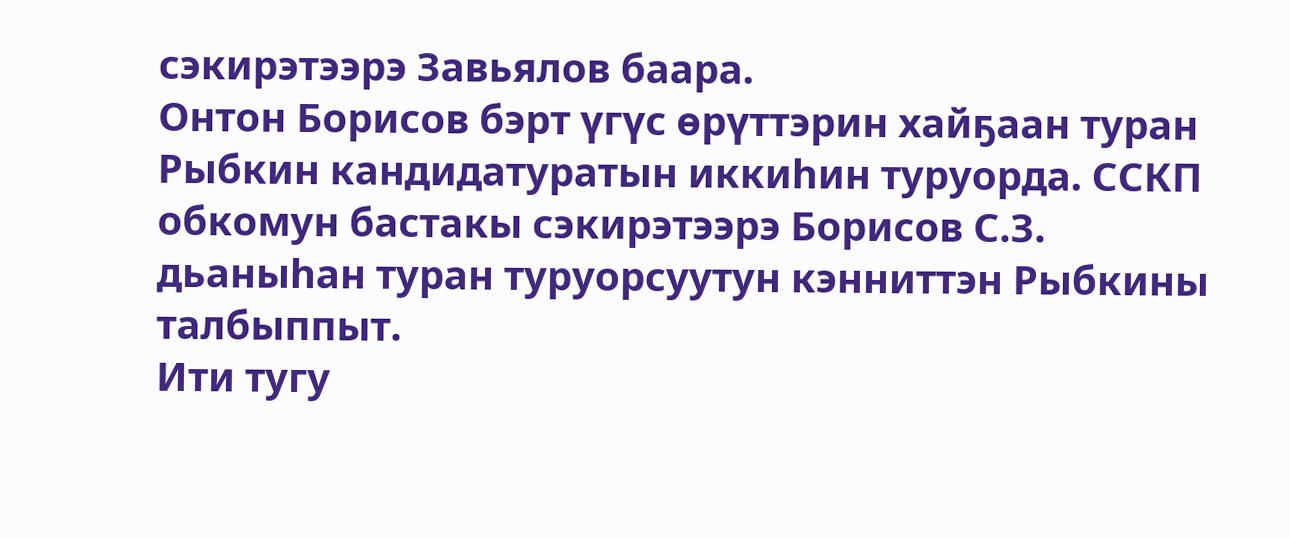сэкирэтээрэ Завьялов баара.
Онтон Борисов бэрт үгүс өрүттэрин хайҕаан туран Рыбкин кандидатуратын иккиһин туруорда. ССКП обкомун бастакы сэкирэтээрэ Борисов С.З. дьаныһан туран туруорсуутун кэнниттэн Рыбкины талбыппыт.
Ити тугу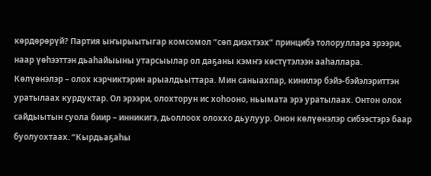көрдөрөрүй? Партия ыҥырыытыгар комсомол “сөп диэхтээх” принцибэ толоруллара эрээри, наар үөһээттэн дьаһайыыны утарсыылар ол даҕаны кэмҥэ көстүтэлээн ааһаллара.
Көлүөнэлэр – олох кэрчиктэрин арыалдьыттара. Мин саныахпар, кинилэр бэйэ-бэйэлэриттэн уратылаах курдуктар. Ол эрээри, олохторун ис хоһооно, ньымата эрэ уратылаах. Онтон олох сайдыытын суола биир – инникигэ, дьоллоох олоххо дьулуур. Онон көлүөнэлэр сибээстэрэ баар буолуохтаах. “Кырдьаҕаһы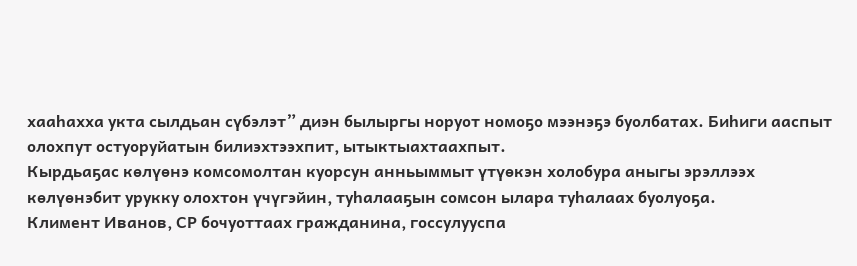хааһахха укта сылдьан сүбэлэт” диэн былыргы норуот номоҕо мээнэҕэ буолбатах. Биһиги ааспыт олохпут остуоруйатын билиэхтээхпит, ытыктыахтаахпыт.
Кырдьаҕас көлүөнэ комсомолтан куорсун анньыммыт үтүөкэн холобура аныгы эрэллээх көлүөнэбит урукку олохтон үчүгэйин, туһалааҕын сомсон ылара туһалаах буолуоҕа.
Климент Иванов, СР бочуоттаах гражданина, госсулууспа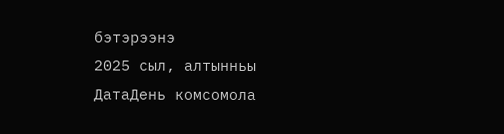бэтэрээнэ
2025 сыл, алтынньы
ДатаДень комсомола